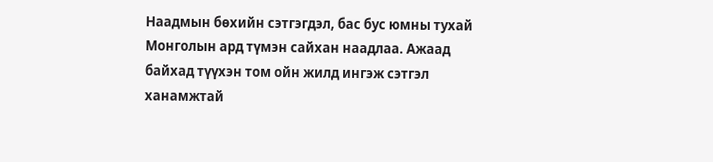Наадмын бөхийн сэтгэгдэл, бас бус юмны тухай
Монголын ард түмэн сайхан наадлаа. Ажаад байхад түүхэн том ойн жилд ингэж сэтгэл ханамжтай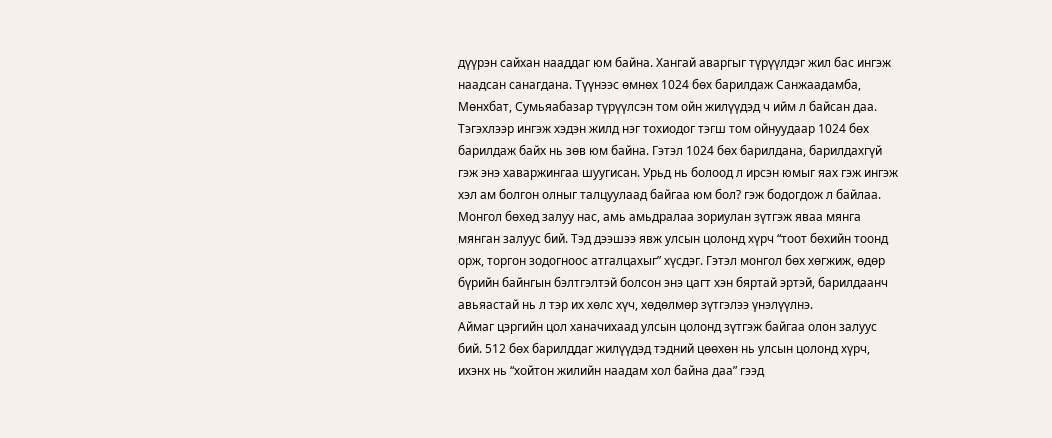дүүрэн сайхан нааддаг юм байна. Хангай аваргыг түрүүлдэг жил бас ингэж наадсан санагдана. Түүнээс өмнөх 1024 бөх барилдаж Санжаадамба, Мөнхбат, Сумьяабазар түрүүлсэн том ойн жилүүдэд ч ийм л байсан даа. Тэгэхлээр ингэж хэдэн жилд нэг тохиодог тэгш том ойнуудаар 1024 бөх барилдаж байх нь зөв юм байна. Гэтэл 1024 бөх барилдана, барилдахгүй гэж энэ хаваржингаа шуугисан. Урьд нь болоод л ирсэн юмыг яах гэж ингэж хэл ам болгон олныг талцуулаад байгаа юм бол? гэж бодогдож л байлаа.
Монгол бөхөд залуу нас, амь амьдралаа зориулан зүтгэж яваа мянга мянган залуус бий. Тэд дээшээ явж улсын цолонд хүрч “тоот бөхийн тоонд орж, торгон зодогноос атгалцахыг” хүсдэг. Гэтэл монгол бөх хөгжиж, өдөр бүрийн байнгын бэлтгэлтэй болсон энэ цагт хэн бяртай эртэй, барилдаанч авьяастай нь л тэр их хөлс хүч, хөдөлмөр зүтгэлээ үнэлүүлнэ.
Аймаг цэргийн цол ханачихаад улсын цолонд зүтгэж байгаа олон залуус бий. 512 бөх барилддаг жилүүдэд тэдний цөөхөн нь улсын цолонд хүрч, ихэнх нь “хойтон жилийн наадам хол байна даа” гээд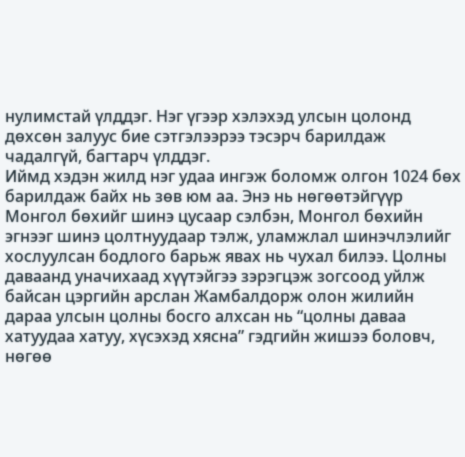нулимстай үлддэг. Нэг үгээр хэлэхэд улсын цолонд дөхсөн залуус бие сэтгэлээрээ тэсэрч барилдаж чадалгүй, багтарч үлддэг.
Иймд хэдэн жилд нэг удаа ингэж боломж олгон 1024 бөх барилдаж байх нь зөв юм аа. Энэ нь нөгөөтэйгүүр Монгол бөхийг шинэ цусаар сэлбэн, Монгол бөхийн эгнээг шинэ цолтнуудаар тэлж, уламжлал шинэчлэлийг хослуулсан бодлого барьж явах нь чухал билээ. Цолны даваанд уначихаад хүүтэйгээ зэрэгцэж зогсоод уйлж байсан цэргийн арслан Жамбалдорж олон жилийн дараа улсын цолны босго алхсан нь “цолны даваа хатуудаа хатуу, хүсэхэд хясна” гэдгийн жишээ боловч, нөгөө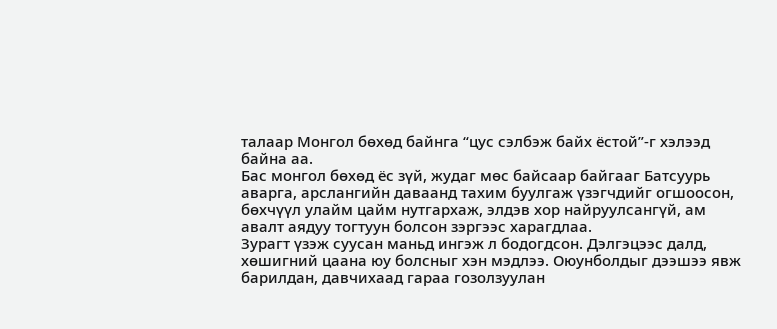талаар Монгол бөхөд байнга “цус сэлбэж байх ёстой”-г хэлээд байна аа.
Бас монгол бөхөд ёс зүй, жудаг мөс байсаар байгааг Батсуурь аварга, арслангийн даваанд тахим буулгаж үзэгчдийг огшоосон, бөхчүүл улайм цайм нутгархаж, элдэв хор найруулсангүй, ам авалт аядуу тогтуун болсон зэргээс харагдлаа.
Зурагт үзэж суусан маньд ингэж л бодогдсон. Дэлгэцээс далд, хөшигний цаана юу болсныг хэн мэдлээ. Оюунболдыг дээшээ явж барилдан, давчихаад гараа гозолзуулан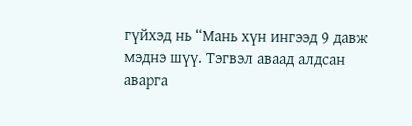гүйхэд нь “Мань хүн ингээд 9 давж мэднэ шүү. Тэгвэл аваад алдсан аварга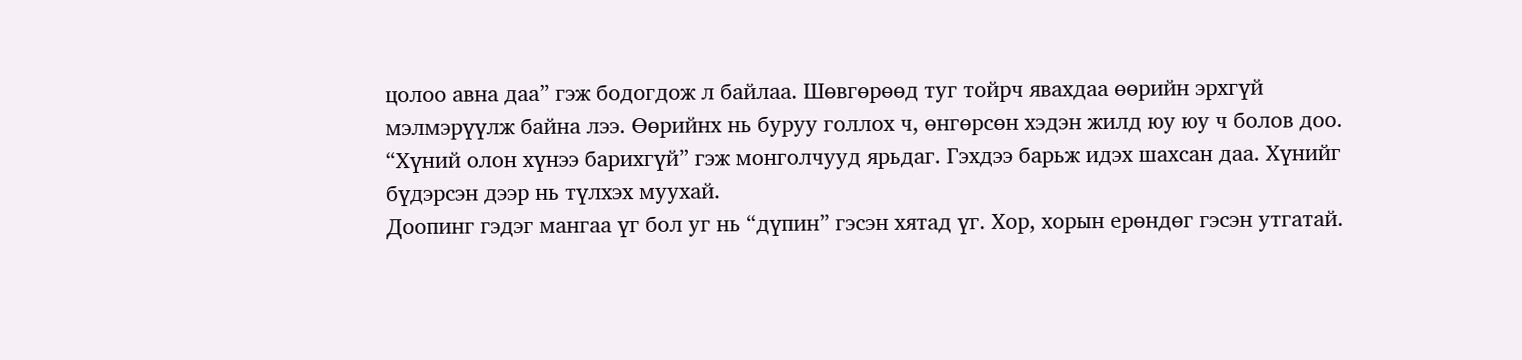цолоо авна даа” гэж бодогдож л байлаа. Шөвгөрөөд туг тойрч явахдаа өөрийн эрхгүй мэлмэрүүлж байна лээ. Өөрийнх нь буруу голлох ч, өнгөрсөн хэдэн жилд юу юу ч болов доо. “Хүний олон хүнээ барихгүй” гэж монголчууд ярьдаг. Гэхдээ барьж идэх шахсан даа. Хүнийг бүдэрсэн дээр нь түлхэх муухай.
Доопинг гэдэг мангаа үг бол уг нь “дүпин” гэсэн хятад үг. Хор, хорын ерөндөг гэсэн утгатай.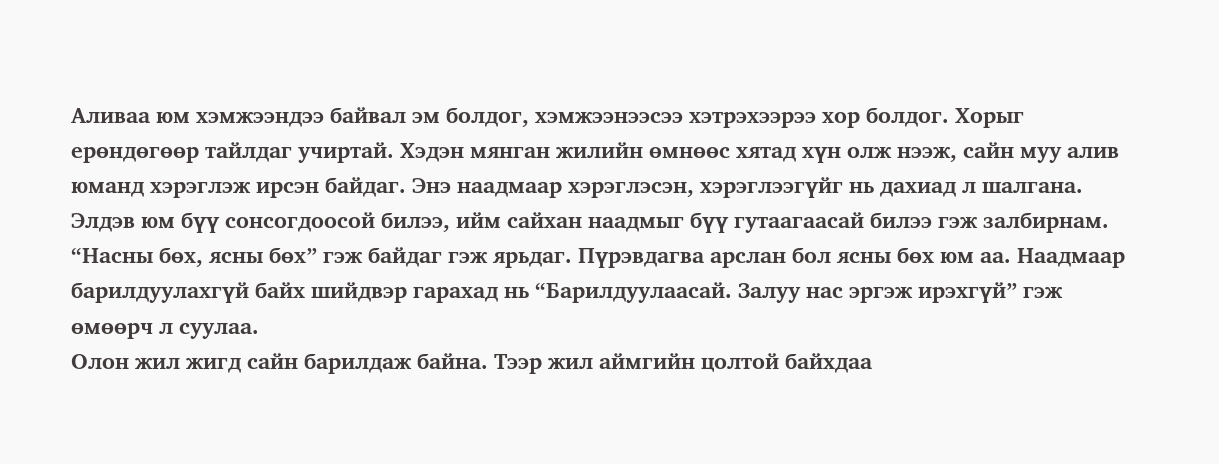Аливаа юм хэмжээндээ байвал эм болдог, хэмжээнээсээ хэтрэхээрээ хор болдог. Хорыг ерөндөгөөр тайлдаг учиртай. Хэдэн мянган жилийн өмнөөс хятад хүн олж нээж, сайн муу алив юманд хэрэглэж ирсэн байдаг. Энэ наадмаар хэрэглэсэн, хэрэглээгүйг нь дахиад л шалгана. Элдэв юм бүү сонсогдоосой билээ, ийм сайхан наадмыг бүү гутаагаасай билээ гэж залбирнам.
“Насны бөх, ясны бөх” гэж байдаг гэж ярьдаг. Пүрэвдагва арслан бол ясны бөх юм аа. Наадмаар барилдуулахгүй байх шийдвэр гарахад нь “Барилдуулаасай. Залуу нас эргэж ирэхгүй” гэж өмөөрч л суулаа.
Олон жил жигд сайн барилдаж байна. Тээр жил аймгийн цолтой байхдаа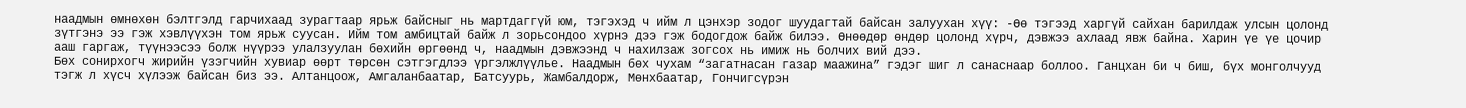наадмын өмнөхөн бэлтгэлд гарчихаад зурагтаар ярьж байсныг нь мартдаггүй юм, тэгэхэд ч ийм л цэнхэр зодог шуудагтай байсан залуухан хүү: -Өө тэгээд харгүй сайхан барилдаж улсын цолонд зүтгэнэ ээ гэж хэвлүүхэн том ярьж суусан. Ийм том амбицтай байж л зорьсондоо хүрнэ дээ гэж бодогдож байж билээ. Өнөөдөр өндөр цолонд хүрч, дэвжээ ахлаад явж байна. Харин үе үе цочир ааш гаргаж, түүнээсээ болж нүүрээ улалзуулан бөхийн өргөөнд ч, наадмын дэвжээнд ч нахилзаж зогсох нь имиж нь болчих вий дээ.
Бөх сонирхогч жирийн үзэгчийн хувиар өөрт төрсөн сэтгэгдлээ үргэлжлүүлье. Наадмын бөх чухам “загатнасан газар маажина” гэдэг шиг л санаснаар боллоо. Ганцхан би ч биш, бүх монголчууд тэгж л хүсч хүлээж байсан биз ээ. Алтанцоож, Амгаланбаатар, Батсуурь, Жамбалдорж, Мөнхбаатар, Гончигсүрэн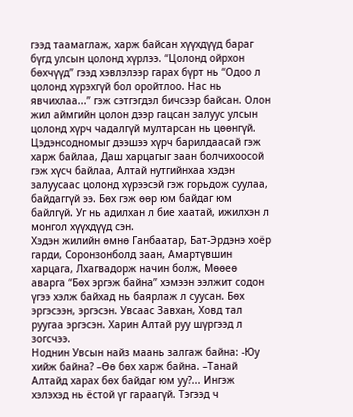гээд таамаглаж, харж байсан хүүхдүүд бараг бүгд улсын цолонд хүрлээ. “Цолонд ойрхон бөхчүүд” гээд хэвлэлээр гарах бүрт нь “Одоо л цолонд хүрэхгүй бол оройтлоо. Нас нь явчихлаа...” гэж сэтгэгдэл бичсээр байсан. Олон жил аймгийн цолон дээр гацсан залуус улсын цолонд хүрч чадалгүй мултарсан нь цөөнгүй.
Цэдэнсодномыг дээшээ хүрч барилдаасай гэж харж байлаа, Даш харцагыг заан болчихоосой гэж хүсч байлаа, Алтай нутгийнхаа хэдэн залуусаас цолонд хүрээсэй гэж горьдож суулаа, байдаггүй ээ. Бөх гэж өөр юм байдаг юм байлгүй. Уг нь адилхан л бие хаатай, ижилхэн л монгол хүүхдүүд сэн.
Хэдэн жилийн өмнө Ганбаатар, Бат-Эрдэнэ хоёр гарди, Соронзонболд заан, Амартүвшин харцага, Лхагвадорж начин болж, Мөөеө аварга “Бөх эргэж байна” хэмээн ээлжит содон үгээ хэлж байхад нь баярлаж л суусан. Бөх эргэсээн, эргэсэн. Увсаас Завхан, Ховд тал руугаа эргэсэн. Харин Алтай руу шүргээд л зогсчээ.
Ноднин Увсын найз маань залгаж байна: -Юу хийж байна? –Өө бөх харж байна. –Танай Алтайд харах бөх байдаг юм уу?... Ингэж хэлэхэд нь ёстой үг гараагүй. Тэгээд ч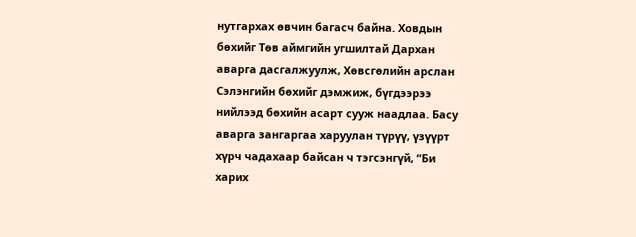нутгархах өвчин багасч байна. Ховдын бөхийг Төв аймгийн угшилтай Дархан аварга дасгалжуулж, Хөвсгөлийн арслан Сэлэнгийн бөхийг дэмжиж, бүгдээрээ нийлээд бөхийн асарт сууж наадлаа. Басу аварга зангаргаа харуулан түрүү, үзүүрт хүрч чадахаар байсан ч тэгсэнгүй, “Би харих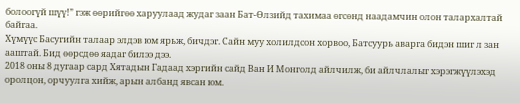болоогүй шүү!” гэж өөрийгөө харуулаад жудаг заан Бат-Өлзийд тахимаа өгсөнд наадамчин олон талархалтай байгаа.
Хүмүүс Басугийн талаар элдэв юм ярьж, бичдэг. Сайн муу холилдсон хорвоо, Батсуурь аварга бидэн шиг л зан ааштай. Бид өөрсдөө яадаг билээ дээ.
2018 оны 8 дугаар сард Хятадын Гадаад хэргийн сайд Ван И Монголд айлчилж, би айлчлалыг хэрэгжүүлэхэд оролцон, орчуулга хийж, арын албанд явсан юм.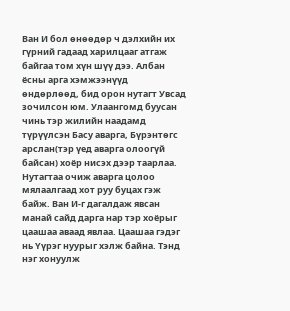Ван И бол өнөөдөр ч дэлхийн их гүрний гадаад харилцааг атгаж байгаа том хүн шүү дээ. Албан ёсны арга хэмжээнүүд өндөрлөөд, бид орон нутагт Увсад зочилсон юм. Улаангомд буусан чинь тэр жилийн наадамд түрүүлсэн Басу аварга, Бүрэнтөгс арслан(тэр үед аварга олоогүй байсан) хоёр нисэх дээр таарлаа. Нутагтаа очиж аварга цолоо мялаалгаад хот руу буцах гэж байж. Ван И-г дагалдаж явсан манай сайд дарга нар тэр хоёрыг цаашаа аваад явлаа. Цаашаа гэдэг нь Үүрэг нуурыг хэлж байна. Тэнд нэг хонуулж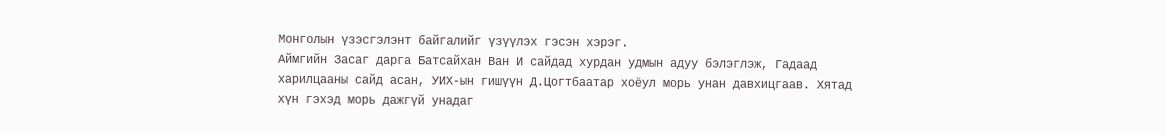Монголын үзэсгэлэнт байгалийг үзүүлэх гэсэн хэрэг.
Аймгийн Засаг дарга Батсайхан Ван И сайдад хурдан удмын адуу бэлэглэж, Гадаад харилцааны сайд асан, УИХ-ын гишүүн Д.Цогтбаатар хоёул морь унан давхицгаав. Хятад хүн гэхэд морь дажгүй унадаг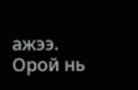ажээ. Орой нь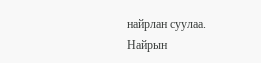найрлан суулаа. Найрын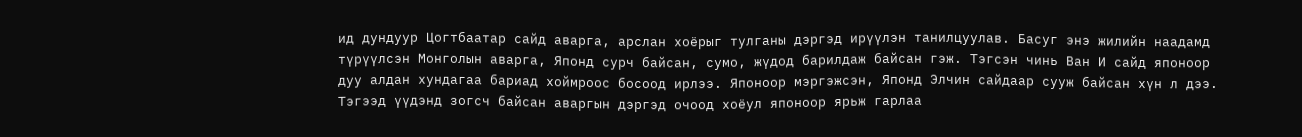ид дундуур Цогтбаатар сайд аварга, арслан хоёрыг тулганы дэргэд ирүүлэн танилцуулав. Басуг энэ жилийн наадамд түрүүлсэн Монголын аварга, Японд сурч байсан, сумо, жүдод барилдаж байсан гэж. Тэгсэн чинь Ван И сайд японоор дуу алдан хундагаа бариад хоймроос босоод ирлээ. Японоор мэргэжсэн, Японд Элчин сайдаар сууж байсан хүн л дээ. Тэгээд үүдэнд зогсч байсан аваргын дэргэд очоод хоёул японоор ярьж гарлаа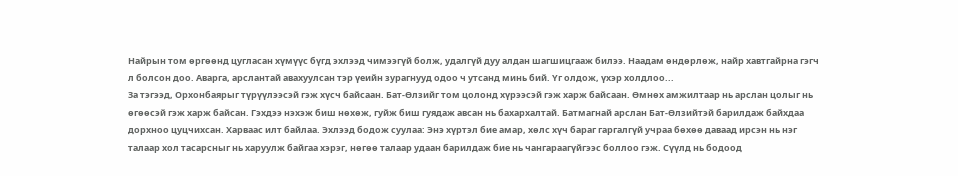Найрын том өргөөнд цугласан хүмүүс бүгд эхлээд чимээгүй болж, удалгүй дуу алдан шагшицгааж билээ. Наадам өндөрлөж, найр хавтгайрна гэгч л болсон доо. Аварга, арслантай авахуулсан тэр үеийн зурагнууд одоо ч утсанд минь бий. Үг олдож, үхэр холдлоо...
За тэгээд, Орхонбаярыг түрүүлээсэй гэж хүсч байсаан. Бат-Өлзийг том цолонд хүрээсэй гэж харж байсаан. Өмнөх амжилтаар нь арслан цолыг нь өгөөсэй гэж харж байсан. Гэхдээ нэхэж биш нөхөж, гуйж биш гуядаж авсан нь бахархалтай. Батмагнай арслан Бат-Өлзийтэй барилдаж байхдаа дорхноо цуцчихсан. Харваас илт байлаа. Эхлээд бодож суулаа: Энэ хүртэл бие амар, хөлс хүч бараг гаргалгүй учраа бөхөө даваад ирсэн нь нэг талаар хол тасарсныг нь харуулж байгаа хэрэг, нөгөө талаар удаан барилдаж бие нь чангараагүйгээс боллоо гэж. Сүүлд нь бодоод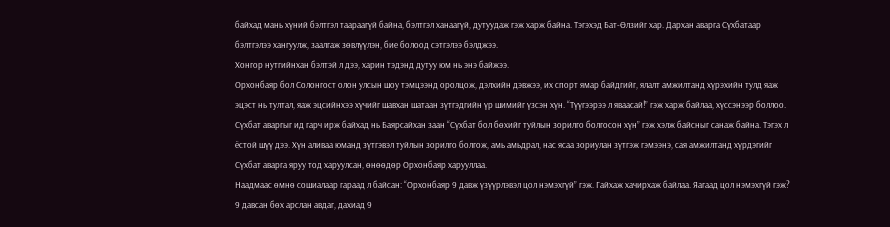байхад мань хүний бэлтгэл таараагүй байна, бэлтгэл ханаагүй, дутуудаж гэж харж байна. Тэгэхэд Бат-Өлзийг хар. Дархан аварга Сүхбатаар бэлтгэлээ хангуулж, заалгаж зөвлүүлэн, бие болоод сэтгэлээ бэлджээ.
Хонгор нутгийнхан бэлтэй л дээ, харин тэдэнд дутуу юм нь энэ байжээ.
Орхонбаяр бол Солонгост олон улсын шоу тэмцээнд оролцож, дэлхийн дэвжээ, их спорт ямар байдгийг, ялалт амжилтанд хүрэхийн тулд яаж эцэст нь тултал, яаж эцсийнхээ хүчийг шавхан шатаан зүтгэдгийн үр шимийг үзсэн хүн. “Түүгээрээ л яваасай!” гэж харж байлаа, хүссэнээр боллоо. Сүхбат аваргыг ид гарч ирж байхад нь Баярсайхан заан “Сүхбат бол бөхийг туйлын зорилго болгосон хүн” гэж хэлж байсныг санаж байна. Тэгэх л ёстой шүү дээ. Хүн аливаа юманд зүтгэвэл туйлын зорилго болгож, амь амьдрал, нас ясаа зориулан зүтгэж гэмээнэ, сая амжилтанд хүрдэгийг Сүхбат аварга яруу тод харуулсан, өнөөдөр Орхонбаяр харууллаа.
Наадмаас өмнө сошиалаар гараад л байсан: “Орхонбаяр 9 давж үзүүрлэвэл цол нэмэхгүй” гэж. Гайхаж хачирхаж байлаа. Яагаад цол нэмэхгүй гэж? 9 давсан бөх арслан авдаг, дахиад 9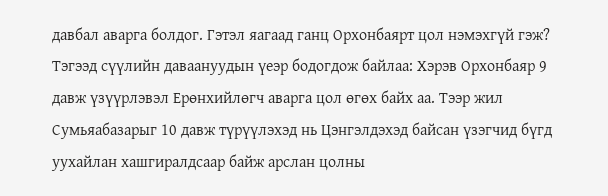давбал аварга болдог. Гэтэл яагаад ганц Орхонбаярт цол нэмэхгүй гэж? Тэгээд сүүлийн даваануудын үеэр бодогдож байлаа: Хэрэв Орхонбаяр 9 давж үзүүрлэвэл Ерөнхийлөгч аварга цол өгөх байх аа. Тээр жил Сумьяабазарыг 10 давж түрүүлэхэд нь Цэнгэлдэхэд байсан үзэгчид бүгд уухайлан хашгиралдсаар байж арслан цолны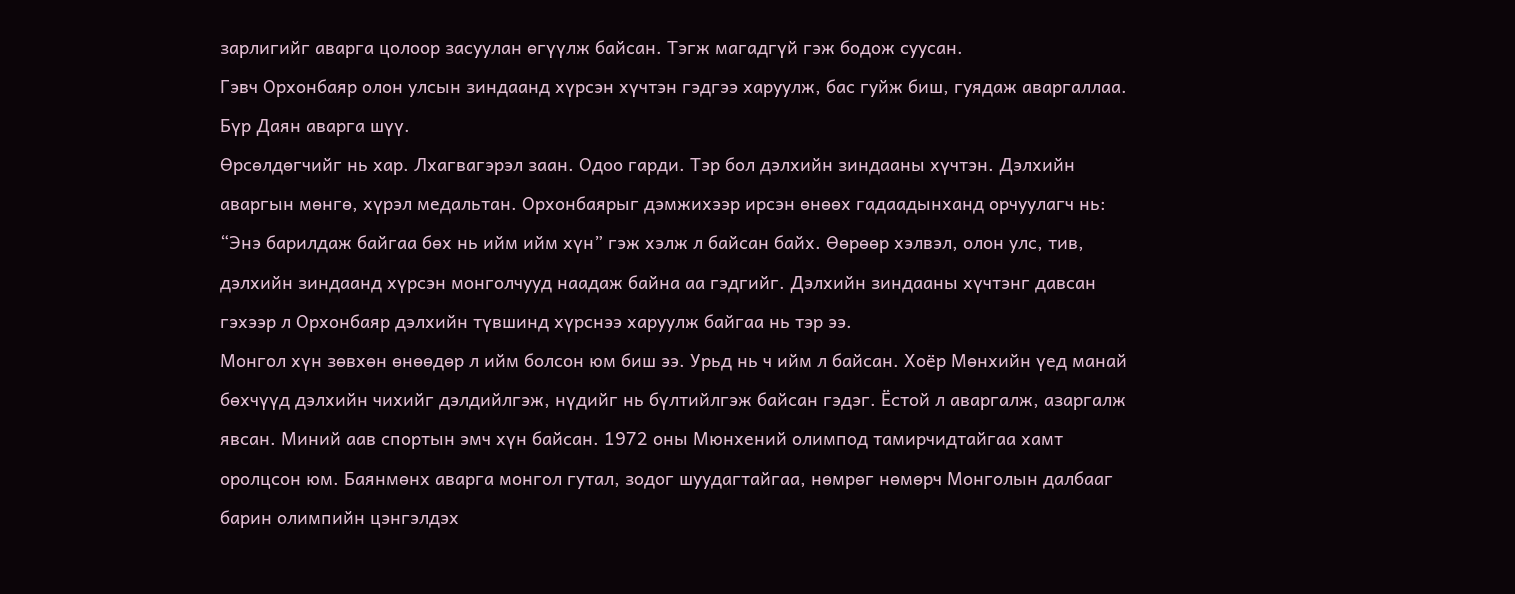зарлигийг аварга цолоор засуулан өгүүлж байсан. Тэгж магадгүй гэж бодож суусан.
Гэвч Орхонбаяр олон улсын зиндаанд хүрсэн хүчтэн гэдгээ харуулж, бас гуйж биш, гуядаж аваргаллаа. Бүр Даян аварга шүү.
Өрсөлдөгчийг нь хар. Лхагвагэрэл заан. Одоо гарди. Тэр бол дэлхийн зиндааны хүчтэн. Дэлхийн аваргын мөнгө, хүрэл медальтан. Орхонбаярыг дэмжихээр ирсэн өнөөх гадаадынханд орчуулагч нь: “Энэ барилдаж байгаа бөх нь ийм ийм хүн” гэж хэлж л байсан байх. Өөрөөр хэлвэл, олон улс, тив, дэлхийн зиндаанд хүрсэн монголчууд наадаж байна аа гэдгийг. Дэлхийн зиндааны хүчтэнг давсан гэхээр л Орхонбаяр дэлхийн түвшинд хүрснээ харуулж байгаа нь тэр ээ.
Монгол хүн зөвхөн өнөөдөр л ийм болсон юм биш ээ. Урьд нь ч ийм л байсан. Хоёр Мөнхийн үед манай бөхчүүд дэлхийн чихийг дэлдийлгэж, нүдийг нь бүлтийлгэж байсан гэдэг. Ёстой л аваргалж, азаргалж явсан. Миний аав спортын эмч хүн байсан. 1972 оны Мюнхений олимпод тамирчидтайгаа хамт оролцсон юм. Баянмөнх аварга монгол гутал, зодог шуудагтайгаа, нөмрөг нөмөрч Монголын далбааг барин олимпийн цэнгэлдэх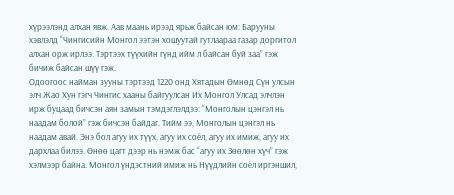хүрээлэнд алхан явж. Аав маань ирээд ярьж байсан юм: Барууны хэвлэлд “Чингисийн Монгол ээтэн хошуутай гутлаараа газар доргитол алхан орж ирлээ. Тэртээх түүхийн гүнд ийм л байсан буй заа” гэж бичиж байсан шүү гэж.
Одоогоос найман зууны тэртээд 1220 онд Хятадын Өмнөд Сүн улсын элч Жао Хун гэгч Чингис хааны байгуулсан Их Монгол Улсад элчлэн ирж буцаад бичсэн аян замын тэмдэглэлдээ: “Монголын цэнгэл нь наадам болой” гэж бичсэн байдаг. Тийм ээ, Монголын цэнгэл нь наадам авай. Энэ бол агуу их түүх, агуу их соёл, агуу их имиж, агуу их дархлаа билээ. Өнөө цагт дээр нь нэмж бас “агуу их Зөөлөн хүч” гэж хэлмээр байна. Монгол үндэстний имиж нь Нүүдлийн соёл иргэншил,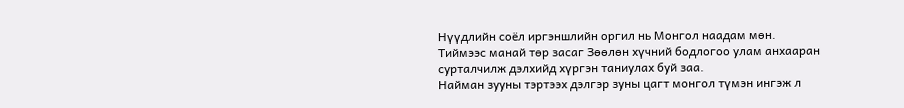Нүүдлийн соёл иргэншлийн оргил нь Монгол наадам мөн. Тиймээс манай төр засаг Зөөлөн хүчний бодлогоо улам анхааран сурталчилж дэлхийд хүргэн таниулах буй заа.
Найман зууны тэртээх дэлгэр зуны цагт монгол түмэн ингэж л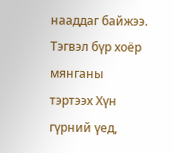нааддаг байжээ. Тэгвэл бүр хоёр мянганы тэртээх Хүн гүрний үед,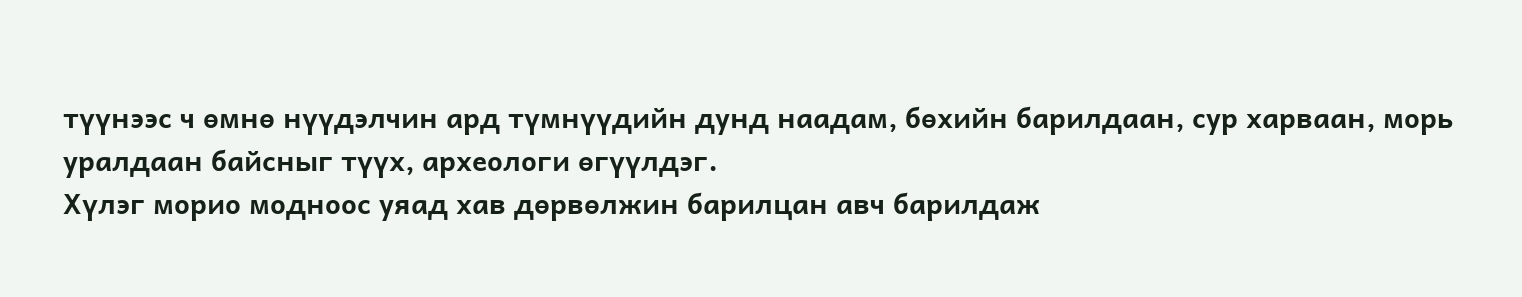түүнээс ч өмнө нүүдэлчин ард түмнүүдийн дунд наадам, бөхийн барилдаан, сур харваан, морь уралдаан байсныг түүх, археологи өгүүлдэг.
Хүлэг морио модноос уяад хав дөрвөлжин барилцан авч барилдаж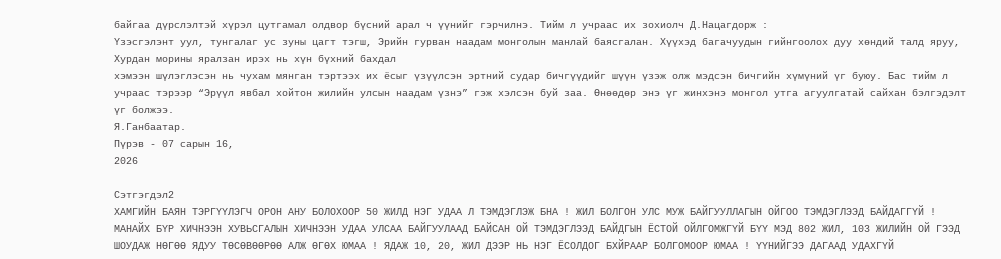байгаа дүрслэлтэй хүрэл цутгамал олдвор бүсний арал ч үүнийг гэрчилнэ. Тийм л учраас их зохиолч Д.Нацагдорж :
Үзэсгэлэнт уул, тунгалаг ус зуны цагт тэгш, Эрийн гурван наадам монголын манлай баясгалан. Хүүхэд багачуудын гийнгоолох дуу хөндий талд яруу, Хурдан морины яралзан ирэх нь хүн бүхний бахдал
хэмээн шүлэглэсэн нь чухам мянган тэртээх их ёсыг үзүүлсэн эртний судар бичгүүдийг шүүн үзэж олж мэдсэн бичгийн хүмүний үг буюу. Бас тийм л учраас тэрээр “Эрүүл явбал хойтон жилийн улсын наадам үзнэ” гэж хэлсэн буй заа. Өнөөдөр энэ үг жинхэнэ монгол утга агуулгатай сайхан бэлгэдэлт үг болжээ.
Я.Ганбаатар.
Пүрэв - 07 сарын 16,
2026

Сэтгэгдэл2
ХАМГИЙН БАЯН ТЭРГҮҮЛЭГЧ ОРОН АНУ БОЛОХООР 50 ЖИЛД НЭГ УДАА Л ТЭМДЭГЛЭЖ БНА ! ЖИЛ БОЛГОН УЛС МУЖ БАЙГУУЛЛАГЫН ОЙГОО ТЭМДЭГЛЭЭД БАЙДАГГҮЙ ! МАНАЙХ БҮР ХИЧНЭЭН ХУВЬСГАЛЫН ХИЧНЭЭН УДАА УЛСАА БАЙГУУЛААД БАЙСАН ОЙ ТЭМДЭГЛЭЭД БАЙДГЫН ЁСТОЙ ОЙЛГОМЖГҮЙ БҮҮ МЭД 802 ЖИЛ, 103 ЖИЛИЙН ОЙ ГЭЭД ШОУДАЖ НӨГӨӨ ЯДУУ ТӨСӨВӨӨРӨӨ АЛЖ ӨГӨХ ЮМАА ! ЯДАЖ 10, 20, ЖИЛ ДЭЭР НЬ НЭГ ЁСОЛДОГ БХЙРААР БОЛГОМООР ЮМАА ! ҮҮНИЙГЭЭ ДАГААД УДАХГҮЙ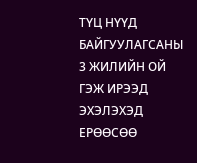ТҮЦ НҮҮД БАЙГУУЛАГСАНЫ 3 ЖИЛИЙН ОЙ ГЭЖ ИРЭЭД ЭХЭЛЭХЭД ЕРӨӨСӨӨ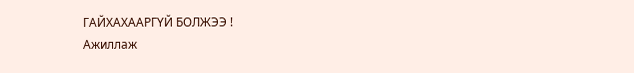ГАЙХАХААРГҮЙ БОЛЖЭЭ !
Ажиллаж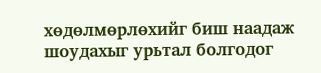хөдөлмөрлөхийг биш наадаж шоудахыг урьтал болгодог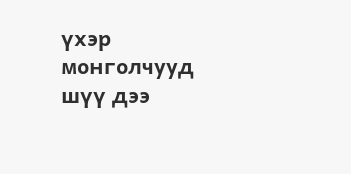үхэр монголчууд шүү дээ